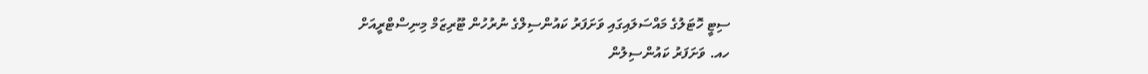ސިޓީ ހޮޓަލުގެ މައްސަލައިގައި ވަށަފަރު ކައުންސިލްގެ ނުރުހުން ޓޫރިޒަމް މިނިސްޓްރީއަށް
ހއ. ވަށަފަރު ކައުންސިލުން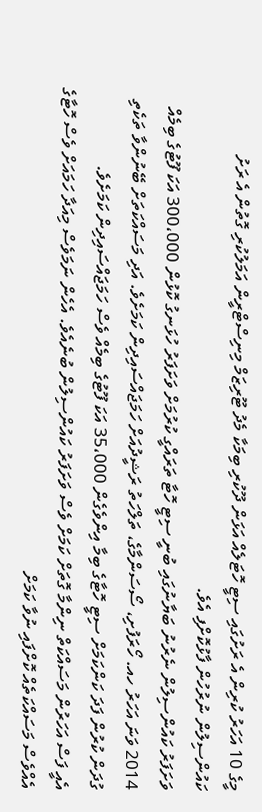މީގެ 10 އަހަރު ކުރިން އެ ރަށުގައި ސިޓީ ހޮޓަލެއް އަޅަން ދޫކުރި ބިމަކާ މެދު ޓޫރިޒަމް މިނިސްޓްރީން އަމަލުކުރި ގޮތުން އެ ރަށު ކައުންސިލުން ނުރުހުން ފާޅުކޮށްފި އެވެ.
ވަށަފަރު ކައުންސިލުން ނެރުނު ބަޔާނުގައި ބުނީ ސިޓީ ހޮޓާ ތަރައްގީ ކުރުމަށް ވަށަފަރު ހުޅަނގު ކޮޅުން 300،000 އަކަ ފޫޓުގެ ބިމެއް 2014 ވަނަ އަހަރު ހއ. ހޯރަފުށި، ސޯސަންމާގެ، ތަލްހަތު ރަޝީދުއަށް ހަމަޖައްސައިދިން ކަމަށެވެ. އަދި މަސައްކަތަށް ބޭނުންވާ ތަކެތި ގުދަން ކުރުން ފަދަ ކަންކަމަށް ސިޓީ ހޮޓާގެ ބިމާ އިންވެގެން 35،000 އަކަ ފޫޓުގެ ބިމެއް ވެސް ހަމަޖައްސައިދިން ކަމަށެވެ.
އެއީ ފަސް އަހަރުން މަސައްކަތް ނިންމާ ގޮތަށް ކަމަށް ވެސް ވަށަފަރު ކައުންސިލުން ބުނެއެވެ. އެހެން ނަމަވެސް މިއަދާ ހަމައަށް ވެސް ހޮޓާގެ އެއްވެސް މަސައްކަތެއް ކޮށްފައި ނުވާ ކަމަށް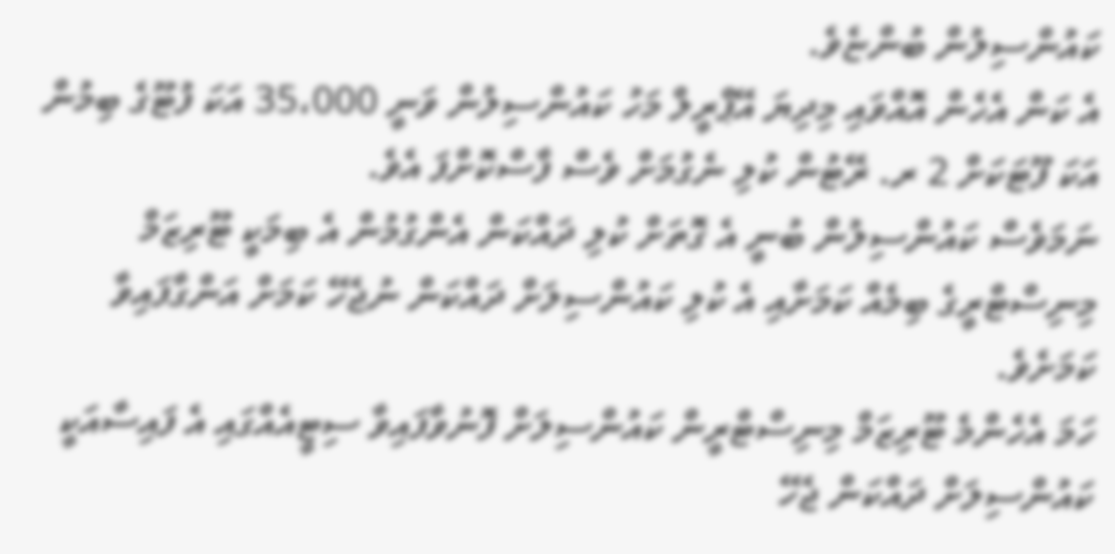ކައުންސިލުން ބުންޏެވެ.
އެ ކަން އެހެން އޮއްވައި މިދިޔަ އޭޕްރީލް މަހު ކައުންސިލުން ވަނީ 35،000 އަކަ ފުޓޫގެ ބިމުން އަކަ ފޫޓަކަށް 2 ރ. ރޭޓުން ކުލި ނެގުމަށް ވެސް ފާސްކޮށްފަ އެވެ.
ނަމަވެސް ކައުންސިލުން ބުނީ އެ ގޮތަށް ކުލި ދައްކަން އެންގުމުން އެ ބިމަކީ ޓޫރިޒަމް މިނިސްޓްރީގެ ބިމެއް ކަމަށާއި އެ ކުލި ކައުންސިލަށް ދައްކަން ނުޖެހޭ ކަމަށް އަންގާފައިވާ ކަމަށެވެ.
ހަމަ އެހެންމެ ޓޫރިޒަމް މިނިސްޓްރީން ކައުންސިލަށް ފޮނުވާފައިވާ ސިޓީއެއްގައި އެ ފައިސާއަކީ ކައުންސިލަށް ދައްކަން ޖެހޭ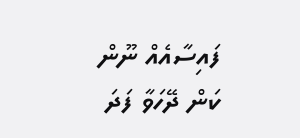ފައިސާއެއް ނޫން ކަން ދޭހަވާ ފަދަ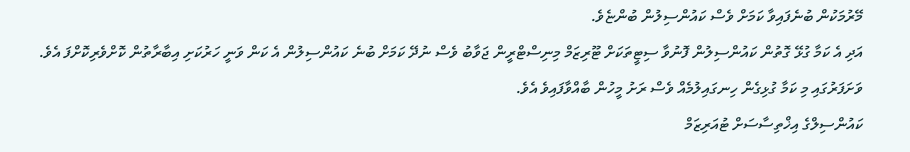މޭރުމަކުން ބުނެފައިވާ ކަމަށް ވެސް ކައުންސިލުން ބުންޏެވެ.
އަދި އެ ކަމާ ގުޅޭ ގޮތުން ކައުންސިލުން ފޮނުވާ ސިޓީތަކަށް ޓޫރިޒަމް މިނިސްޓްރީން ޖަވާބު ވެސް ނުދޭ ކަމަށް ބުނެ ކައުންސިލުން އެ ކަން ވަނީ ހަރުކަށި އިބާރާތުން ކޮށްވެރިކޮށްފަ އެވެ.
ވަށަފަރުގައި މި ކަމާ ގުޅިގެން ހިނގައިލުމެއް ވެސް ރަށު މީހުން ބާއްވާފައިވެ އެވެ.
ކައުންސިލްގެ އިޚްތިސާސަށް ޓުއަރިޒަމް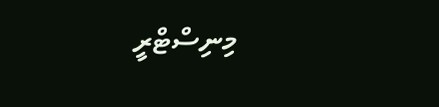މިނިސްޓްރީ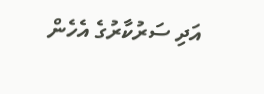އަދި ސަރުކާރުގެ އެހެން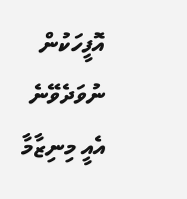އޮފީހަކުން ނުވަދެވޭނެ އެއީ މިނިޒާމާ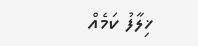ޚިލާފު ކަމެއް